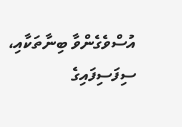އުސްވެގެންވާ ބިނާތަކާއި، ސިފަސިފައިގެ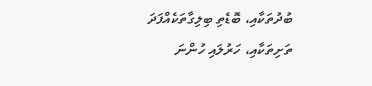ބުދުތަކާއި، ބޮޑެތި ބިލިގާތަކެއްފަދަ ތަށިތަކާއި، ހަރުލައި ހުންނަ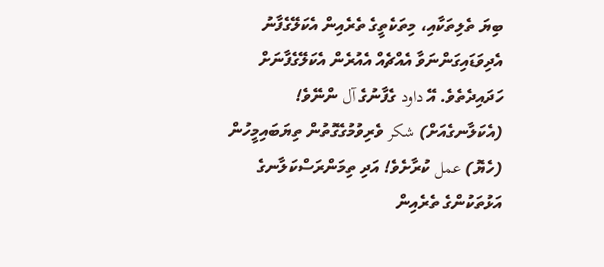ބިޔަ ތެލިތަކާއި، މިތަކެތީގެ ތެރެއިން އެކަލޭގެފާނު އެދިވަޑައިގަންނަވާ އެއްޗެއް އެއުރެން އެކަލޭގެފާނަށް ހަދައިދެތެވެ. އޭ داود ގެފާނުގެ آل ންނޭވެ! (އެކަލާނގެއަށް) شكر ވެރިވުމުގެގޮތުން ތިޔަބައިމީހުން (ހެޔޮ) عمل ކުރާށެވެ! އަދި ތިމަންރަސްކަލާނގެ އަޅުތަކުންގެ ތެރެއިން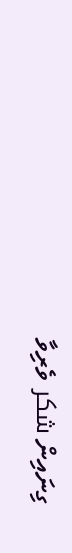ގިނައިން شكر ވެރިވާ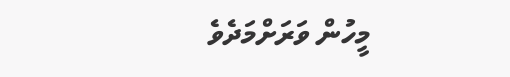މީހުން ވަރަށްމަދެވެ